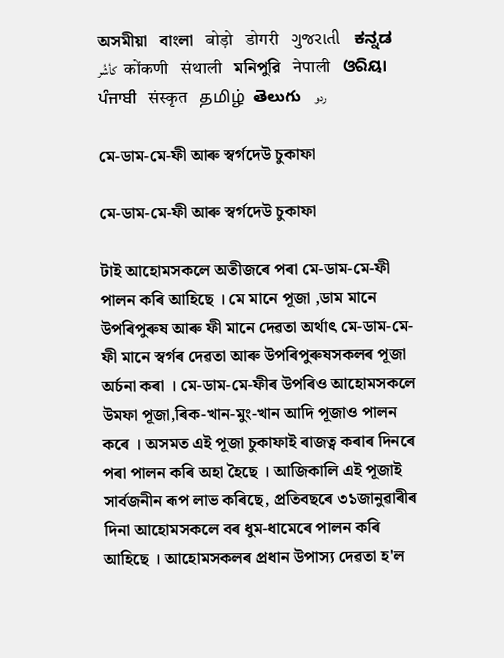অসমীয়া   বাংলা   बोड़ो   डोगरी   ગુજરાતી   ಕನ್ನಡ   كأشُر   कोंकणी   संथाली   মনিপুরি   नेपाली   ଓରିୟା   ਪੰਜਾਬੀ   संस्कृत   தமிழ்  తెలుగు   ردو

মে-ডাম-মে-ফী আৰু স্বৰ্গদেউ চুকাফা

মে-ডাম-মে-ফী আৰু স্বৰ্গদেউ চুকাফা

টাই আহোমসকলে অতীজৰে পৰা মে-ডাম-মে-ফী পালন কৰি আহিছে । মে মানে পূজা ,ডাম মানে উপৰিপুৰুষ আৰু ফী মানে দেৱতা অৰ্থাৎ মে-ডাম-মে-ফী মানে স্বৰ্গৰ দেৱতা আৰু উপৰিপুৰুষসকলৰ পূজা অৰ্চনা কৰা । মে-ডাম-মে-ফীৰ উপৰিও আহোমসকলে উমফা পূজা,ৰিক-খান-মুং-খান আদি পূজাও পালন কৰে । অসমত এই পূজা চুকাফাই ৰাজত্ব কৰাৰ দিনৰে পৰা পালন কৰি অহা হৈছে । আজিকালি এই পূজাই সাৰ্বজনীন ৰূপ লাভ কৰিছে, প্ৰতিবছৰে ৩১জানুৱাৰীৰ দিনা আহোমসকলে বৰ ধুম-ধামেৰে পালন কৰি আহিছে । আহোমসকলৰ প্ৰধান উপাস্য দেৱতা হ'ল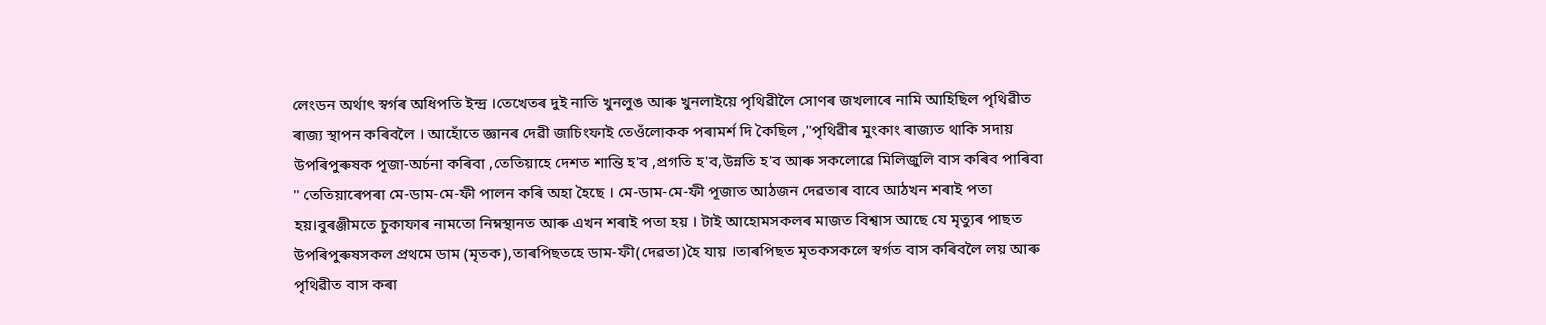লেংডন অৰ্থাৎ স্বৰ্গৰ অধিপতি ইন্দ্ৰ ।তেখেতৰ দুই নাতি খুনলুঙ আৰু খুনলাইয়ে পৃথিৱীলৈ সোণৰ জখলাৰে নামি আহিছিল পৃথিৱীত ৰাজ্য স্থাপন কৰিবলৈ । আহোঁতে জ্ঞানৰ দেৱী জাচিংফাই তেওঁলোকক পৰামৰ্শ দি কৈছিল ,''পৃথিৱীৰ মুংকাং ৰাজ্যত থাকি সদায় উপৰিপুৰুষক পূজা-অৰ্চনা কৰিবা ,তেতিয়াহে দেশত শান্তি হ'ব ,প্ৰগতি হ'ব,উন্নতি হ'ব আৰু সকলোৱে মিলিজুলি বাস কৰিব পাৰিবা '' তেতিয়াৰেপৰা মে-ডাম-মে-ফী পালন কৰি অহা হৈছে । মে-ডাম-মে-ফী পূজাত আঠজন দেৱতাৰ বাবে আঠখন শৰাই পতা হয়।বুৰঞ্জীমতে চুকাফাৰ নামতো নিম্নস্থানত আৰু এখন শৰাই পতা হয় । টাই আহোমসকলৰ মাজত বিশ্বাস আছে যে মৃত্যুৰ পাছত উপৰিপুৰুষসকল প্ৰথমে ডাম (মৃতক),তাৰপিছতহে ডাম-ফী(দেৱতা)হৈ যায় ।তাৰপিছত মৃতকসকলে স্বৰ্গত বাস কৰিবলৈ লয় আৰু পৃথিৱীত বাস কৰা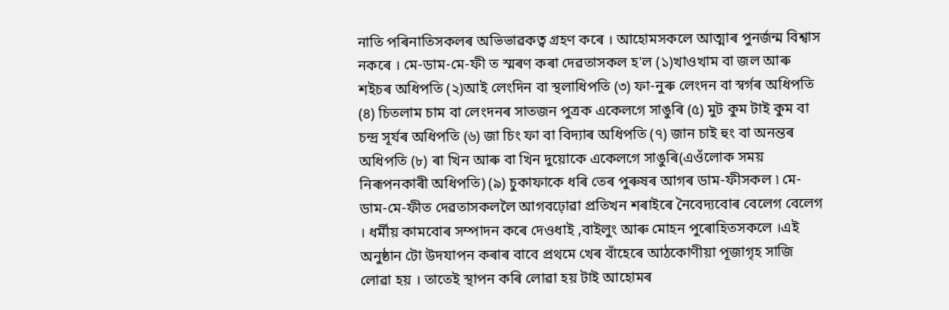নাতি পৰিনাতিসকলৰ অভিভাৱকত্ব গ্ৰহণ কৰে । আহোমসকলে আত্মাৰ পুনৰ্জন্ম বিশ্বাস নকৰে । মে-ডাম-মে-ফী ত স্মৰণ কৰা দেৱতাসকল হ'ল (১)খাওখাম বা জল আৰু শইচৰ অধিপতি (২)আই লেংদিন বা স্থলাধিপতি (৩) ফা-নুৰু লেংদন বা স্বৰ্গৰ অধিপতি (৪) চিতলাম চাম বা লেংদনৰ সাতজন পুত্ৰক একেলগে সাঙুৰি (৫) মুট কুম টাই কুম বা চন্দ্ৰ সূৰ্যৰ অধিপতি (৬) জা চিং ফা বা বিদ্যাৰ অধিপতি (৭) জান চাই হুং বা অনন্তৰ অধিপতি (৮) ৰা খিন আৰু বা খিন দুয়োকে একেলগে সাঙুৰি(এওঁলোক সময় নিৰূপনকাৰী অধিপতি) (৯) চুকাফাকে ধৰি তেৰ পুৰুষৰ আগৰ ডাম-ফীসকল ৷ মে-ডাম-মে-ফীত দেৱতাসকললৈ আগবঢ়োৱা প্ৰতিখন শৰাইৰে নৈবেদ্যবোৰ বেলেগ বেলেগ । ধৰ্মীয় কামবোৰ সম্পাদন কৰে দেওধাই ,বাইলুং আৰু মোহন পুৰোহিতসকলে ।এই অনুষ্ঠান টো উদযাপন কৰাৰ বাবে প্ৰথমে খেৰ বাঁহেৰে আঠকোণীয়া পূজাগৃহ সাজি লোৱা হয় । তাতেই স্থাপন কৰি লোৱা হয় টাই আহোমৰ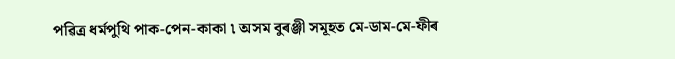পৱিত্ৰ ধৰ্মপুথি পাক-পেন-কাকা ৷ অসম বুৰঞ্জী সমূহত মে-ডাম-মে-ফীৰ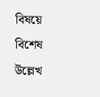বিষয়ে বিশেষ উল্লেখ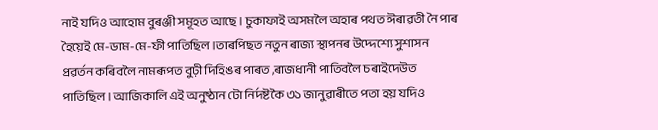নাই যদিও আহোম বুৰঞ্জী সমূহত আছে । চুকাফাই অসমলৈ অহাৰ পথত ঈৰাৱতী নৈ পাৰ হৈয়েই মে-ডাম-মে-ফী পাতিছিল ।তাৰপিছত নতুন ৰাজ্য স্থাপনৰ উদ্দেশ্যে সুশাসন প্ৰৱৰ্তন কৰিবলৈ নামৰূপত বুঢ়ী দিহিঙৰ পাৰত ,ৰাজধানী পাতিবলৈ চৰাইদেউত পাতিছিল । আজিকালি এই অনুষ্ঠান টো নিৰ্দষ্টকৈ ৩১ জানুৱাৰীতে পতা হয় যদিও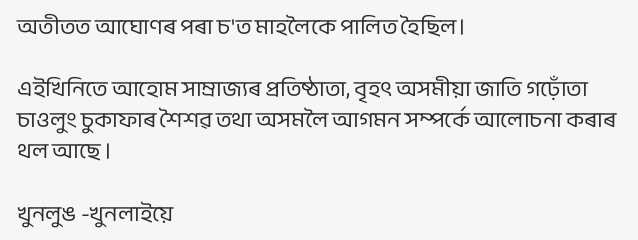অতীতত আঘোণৰ পৰা চ'ত মাহলৈকে পালিত হৈছিল।

এইখিনিতে আহোম সাম্ৰাজ্যৰ প্ৰতিষ্ঠাতা, বৃহৎ অসমীয়া জাতি গঢ়োঁতা চাওলুং চুকাফাৰ শৈশৱ তথা অসমলৈ আগমন সম্পৰ্কে আলোচনা কৰাৰ থল আছে ।

খুনলুঙ -খুনলাইয়ে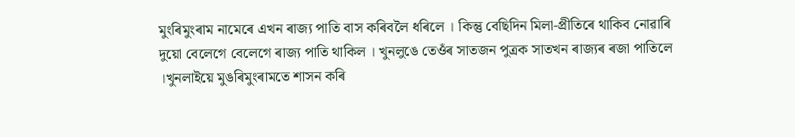মুংৰিমুংৰাম নামেৰে এখন ৰাজ্য পাতি বাস কৰিবলৈ ধৰিলে । কিন্তু বেছিদিন মিলা-প্ৰীতিৰে থাকিব নোৱাৰি দুয়ো বেলেগে বেলেগে ৰাজ্য পাতি থাকিল । খুনলুঙে তেওঁৰ সাতজন পুত্ৰক সাতখন ৰাজ্যৰ ৰজা পাতিলে ।খুনলাইয়ে মুঙৰিমুংৰামতে শাসন কৰি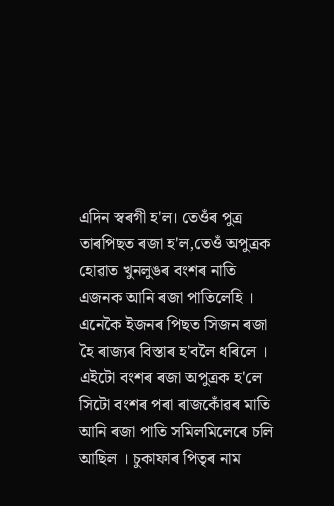এদিন স্বৰগী হ'ল। তেওঁৰ পুত্ৰ তাৰপিছত ৰজা হ'ল,তেওঁ অপুত্ৰক হোৱাত খুনলুঙৰ বংশৰ নাতি এজনক আনি ৰজা পাতিলেহি । এনেকৈ ইজনৰ পিছত সিজন ৰজা হৈ ৰাজ্যৰ বিস্তাৰ হ'বলৈ ধৰিলে । এইটো বংশৰ ৰজা অপুত্ৰক হ'লে সিটো বংশৰ পৰা ৰাজকোঁৱৰ মাতি আনি ৰজা পাতি সমিলমিলেৰে চলি আছিল । চুকাফাৰ পিতৃৰ নাম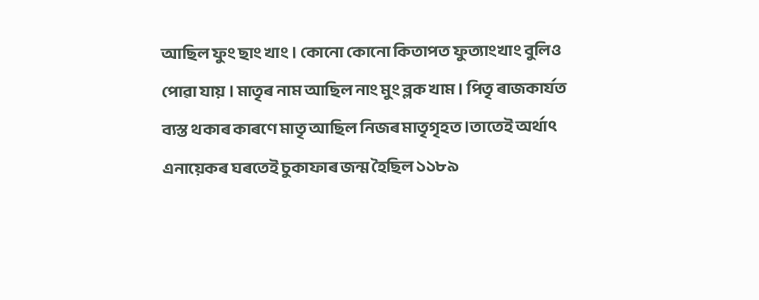আছিল ফুং ছাং খাং । কোনো কোনো কিতাপত ফুত্যাংখাং বুলিও পোৱা যায় । মাতৃৰ নাম আছিল নাং মুং ব্লক খাম । পিতৃ ৰাজকাৰ্যত ব্যস্ত থকাৰ কাৰণে মাতৃ আছিল নিজৰ মাতৃগৃহত ।তাতেই অৰ্থাৎ এনায়েকৰ ঘৰতেই চুকাফাৰ জন্ম হৈছিল ১১৮৯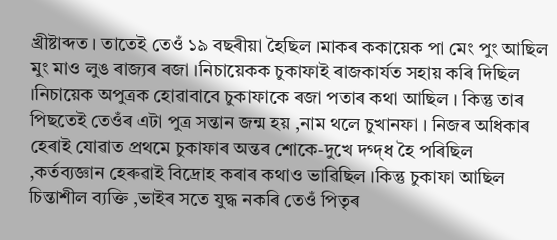খ্ৰীষ্টাব্দত । তাতেই তেওঁ ১৯ বছৰীয়া হৈছিল ।মাকৰ ককায়েক পা মেং পুং আছিল মুং মাও লুঙ ৰাজ্যৰ ৰজা ।নিচায়েকক চুকাফাই ৰাজকাৰ্যত সহায় কৰি দিছিল ।নিচায়েক অপুত্ৰক হোৱাবাবে চুকাফাকে ৰজা পতাৰ কথা আছিল । কিন্তু তাৰ পিছতেই তেওঁৰ এটা পুত্ৰ সন্তান জন্ম হয় ,নাম থলে চুখানফা । নিজৰ অধিকাৰ হেৰাই যোৱাত প্ৰথমে চুকাফাৰ অন্তৰ শোকে-দুখে দগ্দ্ধ হৈ পৰিছিল ,কৰ্তব্যজ্ঞান হেৰুৱাই বিদ্ৰোহ কৰাৰ কথাও ভাৱিছিল ।কিন্তু চুকাফা আছিল চিন্তাশীল ব্যক্তি ,ভাইৰ সতে যুদ্ধ নকৰি তেওঁ পিতৃৰ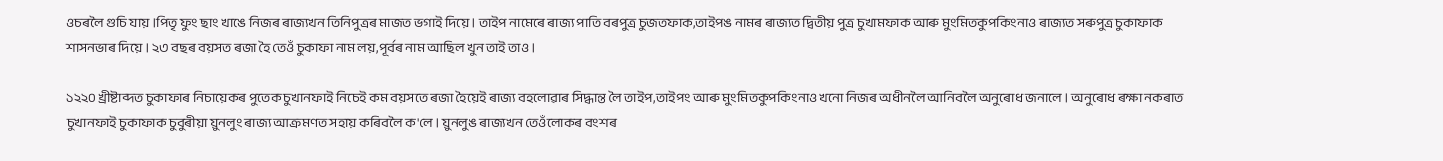ওচৰলৈ গুচি যায় ।পিতৃ ফুং ছাং খাঙে নিজৰ ৰাজ্যখন তিনিপুত্ৰৰ মাজত ভগাই দিয়ে । তাইপ নামেৰে ৰাজ্য পাতি বৰপুত্ৰ চুজতফাক,তাইপঙ নামৰ ৰাজ্যত দ্বিতীয় পুত্ৰ চুখামফাক আৰু মুংমিতকুপকিংনাও ৰাজ্যত সৰুপুত্ৰ চুকাফাক শাসনভাৰ দিয়ে । ২৩ বছৰ বয়সত ৰজা হৈ তেওঁ চুকাফা নাম লয়,পূৰ্বৰ নাম আছিল খুন তাই তাও ।

১২২০ খ্ৰীষ্টাব্দত চুকাফাৰ নিচায়েকৰ পুতেক চুখানফাই নিচেই কম বয়সতে ৰজা হৈয়েই ৰাজ্য বহলোৱাৰ সিদ্ধান্ত লৈ তাইপ,তাইপং আৰু মুংমিতকুপকিংনাও খনো নিজৰ অধীনলৈ আনিবলৈ অনুৰোধ জনালে । অনুৰোধ ৰক্ষা নকৰাত চুখানফাই চুকাফাক চুবুৰীয়া য়ুনলুং ৰাজ্য আক্ৰমণত সহায় কৰিবলৈ ক'লে । য়ুনলুঙ ৰাজ্যখন তেওঁলোকৰ বংশৰ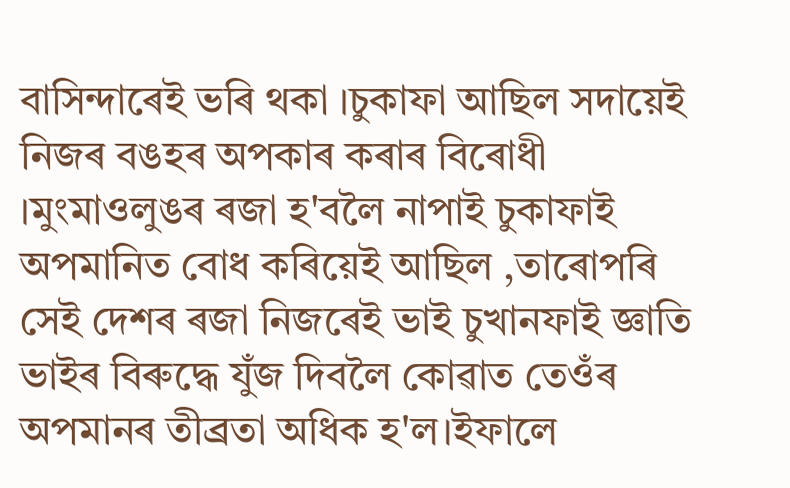বাসিন্দাৰেই ভৰি থকা ।চুকাফা আছিল সদায়েই নিজৰ বঙহৰ অপকাৰ কৰাৰ বিৰোধী ।মুংমাওলুঙৰ ৰজা হ'বলৈ নাপাই চুকাফাই অপমানিত বোধ কৰিয়েই আছিল ,তাৰোপৰি সেই দেশৰ ৰজা নিজৰেই ভাই চুখানফাই জ্ঞাতি ভাইৰ বিৰুদ্ধে যুঁজ দিবলৈ কোৱাত তেওঁৰ অপমানৰ তীব্ৰতা অধিক হ'ল।ইফালে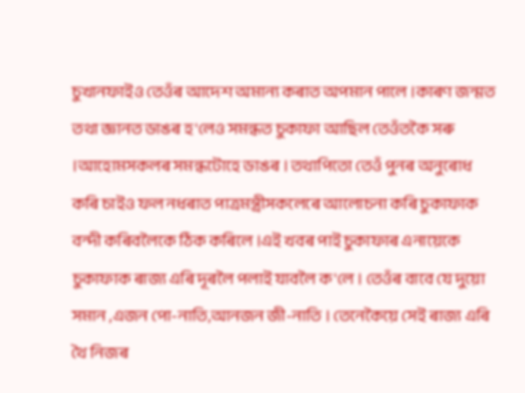চুখানফাইও তেওঁৰ আদেশ অমান্য কৰাত অপমান পালে ।কাৰণ জন্মত তথা জ্ঞানত ডাঙৰ হ'লেও সমন্ধত চুকাফা আছিল তেওঁতকৈ সৰু ।আহোমসকলৰ সমন্ধটোহে ডাঙৰ । তথাপিতো তেওঁ পুনৰ অনুৰোধ কৰি চাইও ফল নধৰাত পাত্ৰমন্ত্ৰীসকলেৰে আলোচনা কৰি চুকাফাক বন্দী কৰিবলৈকে ঠিক কৰিলে ।এই খবৰ পাই চুকাফাৰ এনায়েকে চুকাফাক ৰাজ্য এৰি দূৰলৈ পলাই যাবলৈ ক'লে । তেওঁৰ বাবে যে দুয়ো সমান ,এজন পো-নাতি,আনজন জী-নাতি । তেনেকৈয়ে সেই ৰাজ্য এৰি থৈ নিজৰ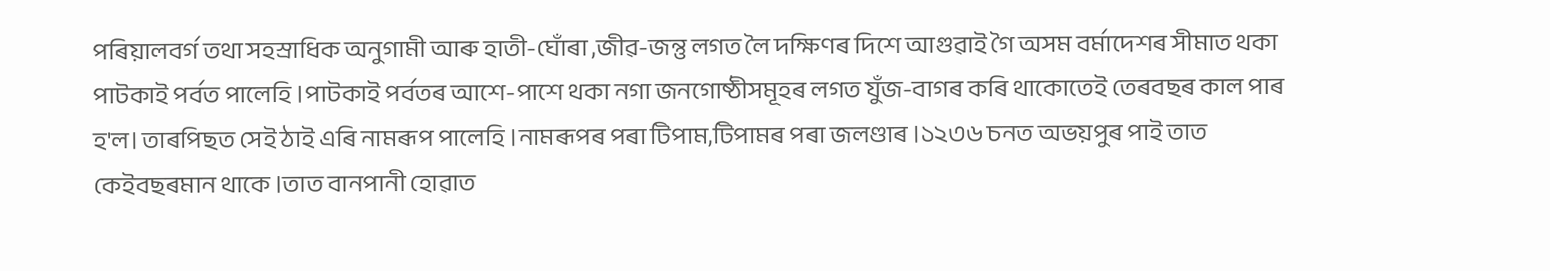পৰিয়ালবৰ্গ তথা সহস্ৰাধিক অনুগামী আৰু হাতী-ঘোঁৰা ,জীৱ-জন্তু লগত লৈ দক্ষিণৰ দিশে আগুৱাই গৈ অসম বৰ্মাদেশৰ সীমাত থকা পাটকাই পৰ্বত পালেহি ।পাটকাই পৰ্বতৰ আশে-পাশে থকা নগা জনগোষ্ঠীসমূহৰ লগত যুঁজ-বাগৰ কৰি থাকোতেই তেৰবছৰ কাল পাৰ হ'ল। তাৰপিছত সেই ঠাই এৰি নামৰূপ পালেহি ।নামৰূপৰ পৰা টিপাম,টিপামৰ পৰা জলণ্ডাৰ ।১২৩৬ চনত অভয়পুৰ পাই তাত কেইবছৰমান থাকে ।তাত বানপানী হোৱাত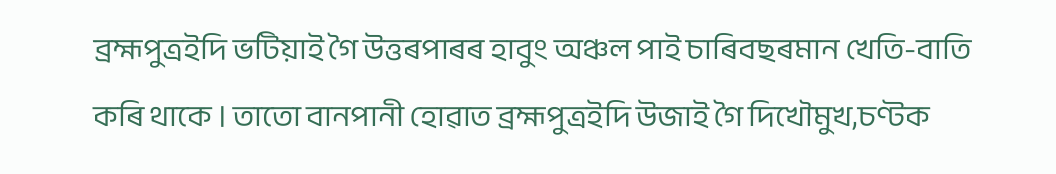ব্ৰহ্মপুত্ৰইদি ভটিয়াই গৈ উত্তৰপাৰৰ হাবুং অঞ্চল পাই চাৰিবছৰমান খেতি-বাতি কৰি থাকে । তাতো বানপানী হোৱাত ব্ৰহ্মপুত্ৰইদি উজাই গৈ দিখৌমুখ,চণ্টক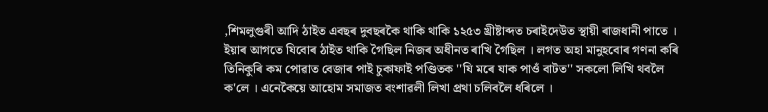,শিমলুগুৰী আদি ঠাইত এবছৰ দুবছৰকৈ থাকি থাকি ১২৫৩ খ্ৰীষ্টাব্দত চৰাইদেউত স্থায়ী ৰাজধানী পাতে । ইয়াৰ আগতে যিবোৰ ঠাইত থাকি গৈছিল নিজৰ অধীনত ৰাখি গৈছিল । লগত অহা মানুহবোৰ গণনা কৰি তিনিকুৰি কম পোৱাত বেজাৰ পাই চুকাফাই পণ্ডিতক ''যি মৰে যাক পাওঁ বাটত'' সকলো লিখি থবলৈ ক'লে । এনেকৈয়ে আহোম সমাজত বংশাৱলী লিখা প্ৰথা চলিবলৈ ধৰিলে ।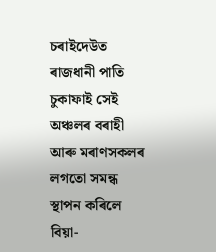চৰাইদেউত ৰাজধানী পাতি চুকাফাই সেই অঞ্চলৰ বৰাহী আৰু মৰাণসকলৰ লগতো সমন্ধ স্থাপন কৰিলে বিয়া-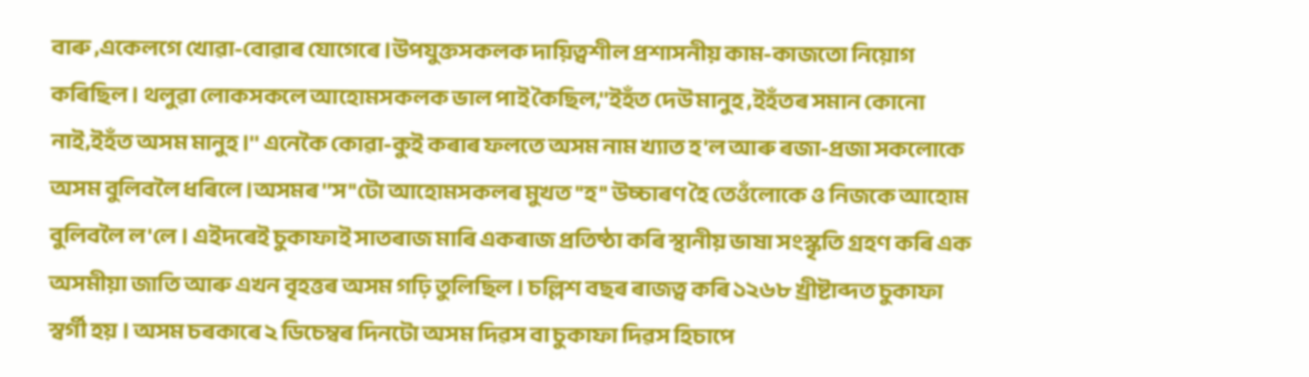বাৰু ,একেলগে খোৱা-বোৱাৰ যোগেৰে ।উপযুক্তসকলক দায়িত্বশীল প্ৰশাসনীয় কাম-কাজতো নিয়োগ কৰিছিল । থলুৱা লোকসকলে আহোমসকলক ভাল পাই কৈছিল,''ইহঁত দেউ মানুহ ,ইহঁতৰ সমান কোনো নাই,ইহঁত অসম মানুহ।'' এনেকৈ কোৱা-কুই কৰাৰ ফলতে অসম নাম খ্যাত হ'ল আৰু ৰজা-প্ৰজা সকলোকে অসম বুলিবলৈ ধৰিলে ।অসমৰ ''স''টো আহোমসকলৰ মুখত ''হ'' উচ্চাৰণ হৈ তেওঁলোকে ও নিজকে আহোম বুলিবলৈ ল'লে । এইদৰেই চুকাফাই সাতৰাজ মাৰি একৰাজ প্ৰতিষ্ঠা কৰি স্থানীয় ভাষা সংস্কৃতি গ্ৰহণ কৰি এক অসমীয়া জাতি আৰু এখন বৃহত্তৰ অসম গঢ়ি তুলিছিল । চল্লিশ বছৰ ৰাজত্ব কৰি ১২৬৮ খ্ৰীষ্টাব্দত চুকাফা স্বৰ্গী হয় । অসম চৰকাৰে ২ ডিচেম্বৰ দিনটো অসম দিৱস বা চুকাফা দিৱস হিচাপে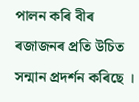পালন কৰি বীৰ ৰজাজনৰ প্ৰতি উচিত সন্মান প্ৰদৰ্শন কৰিছে ।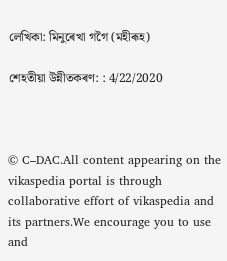লেখিকা: মিনুৰেখা গগৈ (মহীৰূহ)

শেহতীয়া উন্নীতকৰণ: : 4/22/2020



© C–DAC.All content appearing on the vikaspedia portal is through collaborative effort of vikaspedia and its partners.We encourage you to use and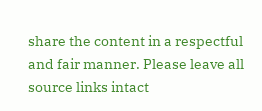share the content in a respectful and fair manner. Please leave all source links intact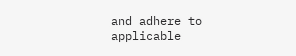and adhere to applicable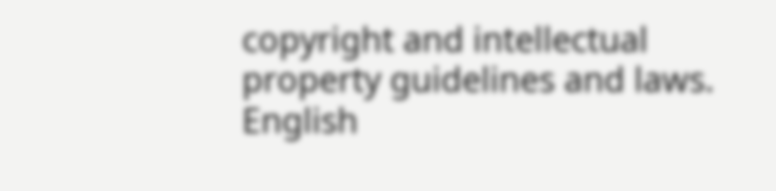copyright and intellectual property guidelines and laws.
English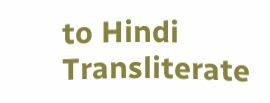to Hindi Transliterate